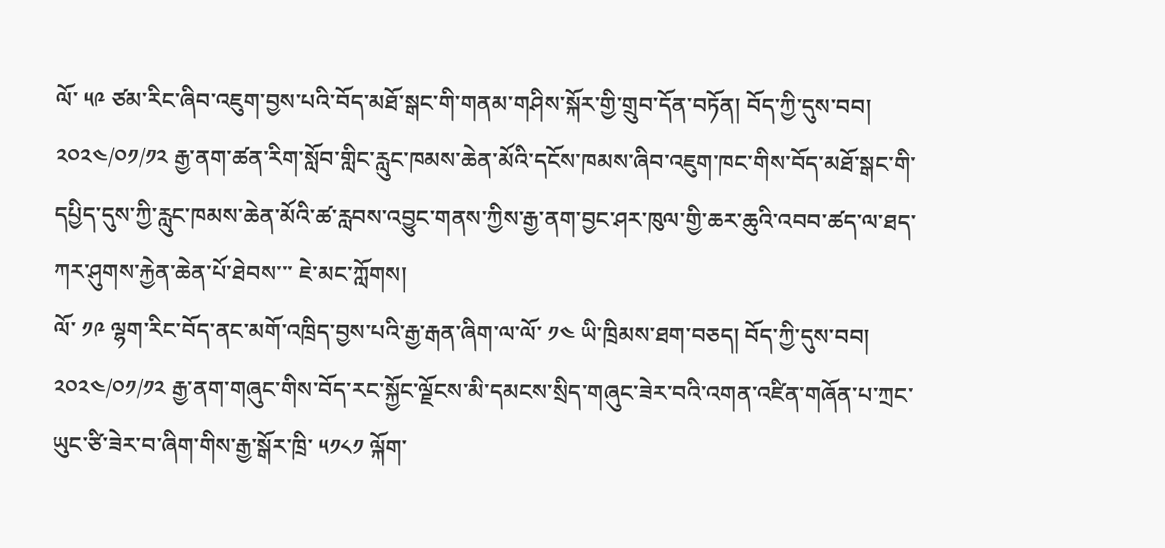ལོ་ ༥༩ ཙམ་རིང་ཞིབ་འཇུག་བྱས་པའི་བོད་མཐོ་སྒང་གི་གནམ་གཤིས་སྐོར་གྱི་གྲུབ་དོན་བཏོན། བོད་ཀྱི་དུས་བབ། ༢༠༢༤/༠༡/༡༢ རྒྱ་ནག་ཚན་རིག་སློབ་གླིང་རླུང་ཁམས་ཆེན་མོའི་དངོས་ཁམས་ཞིབ་འཇུག་ཁང་གིས་བོད་མཐོ་སྒང་གི་དཔྱིད་དུས་ཀྱི་རླུང་ཁམས་ཆེན་མོའི་ཚ་རླབས་འབྱུང་གནས་ཀྱིས་རྒྱ་ནག་བྱང་ཤར་ཁུལ་གྱི་ཆར་ཆུའི་འབབ་ཚད་ལ་ཐད་ཀར་ཤུགས་རྐྱེན་ཆེན་པོ་ཐེབས་་་ ཇེ་མང་ཀློགས།
ལོ་ ༡༩ ལྷག་རིང་བོད་ནང་མགོ་འཁྲིད་བྱས་པའི་རྒྱ་རྒན་ཞིག་ལ་ལོ་ ༡༤ ཡི་ཁྲིམས་ཐག་བཅད། བོད་ཀྱི་དུས་བབ། ༢༠༢༤/༠༡/༡༢ རྒྱ་ནག་གཞུང་གིས་བོད་རང་སྐྱོང་ལྗོངས་མི་དམངས་སྲིད་གཞུང་ཟེར་བའི་འགན་འཛིན་གཞོན་པ་ཀྲང་ཡུང་ཙི་ཟེར་བ་ཞིག་གིས་རྒྱ་སྒོར་ཁྲི་ ༥༡༨༡ ལྐོག་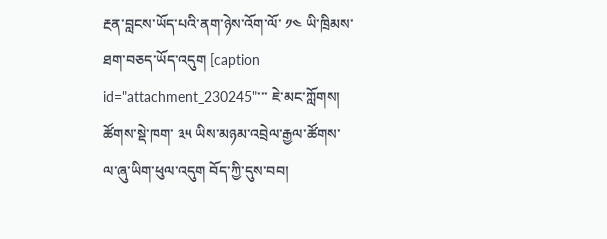རྔན་བླངས་ཡོད་པའི་ནག་ཉེས་འོག་ལོ་ ༡༤ ཡི་ཁྲིམས་ཐག་བཅད་ཡོད་འདུག [caption id="attachment_230245"་་་ ཇེ་མང་ཀློགས།
ཚོགས་སྡེ་ཁག་ ༣༥ ཡིས་མཉམ་འབྲེལ་རྒྱལ་ཚོགས་ལ་ཞུ་ཡིག་ཕུལ་འདུག བོད་ཀྱི་དུས་བབ།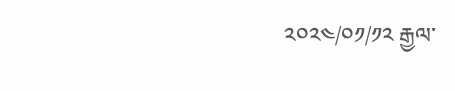༢༠༢༤/༠༡/༡༢ རྒྱལ་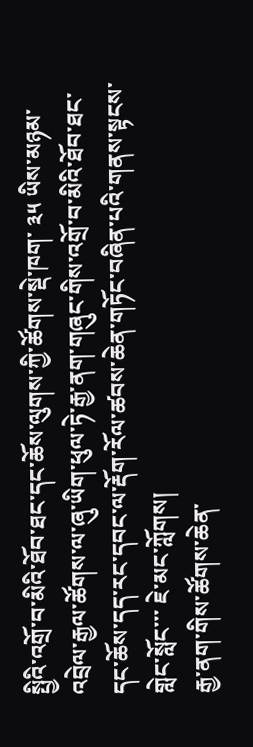སྤྱིའི་འགྲོ་བ་མིའི་ཐོབ་ཐང་དང་ཆོས་ལུགས་ཀྱི་ཚོགས་སྡེ་ཁག་ ༣༥ ཡིས་མཉམ་འབྲེལ་རྒྱལ་ཚོགས་ལ་ཞུ་ཡིག་ཕུལ་ཏེ་རྒྱ་ནག་གཞུང་གིས་འགྲོ་བ་མིའི་ཐོབ་ཐང་དང་ཆོས་དད་རང་དབང་ལ་རྡོག་རོལ་ཚབས་ཆེན་གཏོང་བཞིན་པའི་གནས་སྟངས་གླེང་སློང་་་ ཇེ་མང་ཀློགས།
རྒྱ་ནག་གིས་ཚོགས་ཆེན་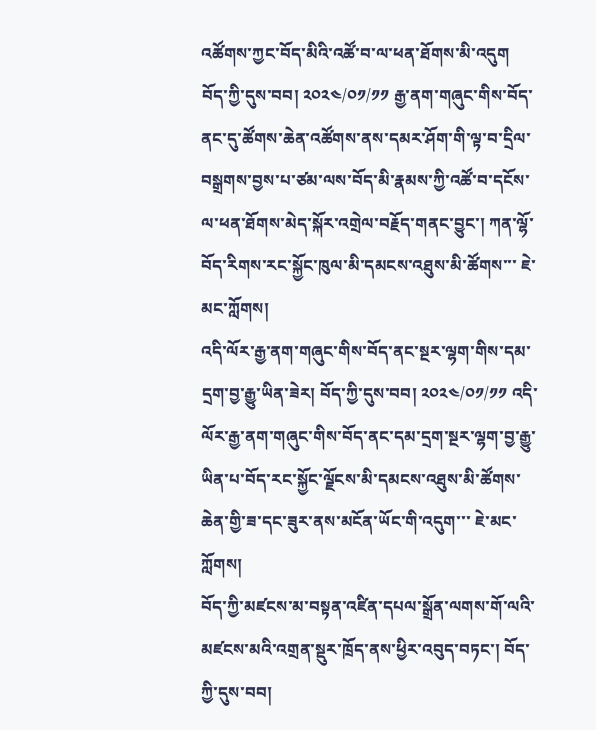འཚོགས་ཀྱང་བོད་མིའི་འཚོ་བ་ལ་ཕན་ཐོགས་མི་འདུག བོད་ཀྱི་དུས་བབ། ༢༠༢༤/༠༡/༡༡ རྒྱ་ནག་གཞུང་གིས་བོད་ནང་དུ་ཚོགས་ཆེན་འཚོགས་ནས་དམར་ཤོག་གི་ལྟ་བ་དྲིལ་བསྒྲགས་བྱས་པ་ཙམ་ལས་བོད་མི་རྣམས་ཀྱི་འཚོ་བ་དངོས་ལ་ཕན་ཐོགས་མེད་སྐོར་འགྲེལ་བརྗོད་གནང་བྱུང་། ཀན་ལྷོ་བོད་རིགས་རང་སྐྱོང་ཁུལ་མི་དམངས་འཐུས་མི་ཚོགས་་་ ཇེ་མང་ཀློགས།
འདི་ལོར་རྒྱ་ནག་གཞུང་གིས་བོད་ནང་སྔར་ལྷག་གིས་དམ་དྲག་བྱ་རྒྱུ་ཡིན་ཟེར། བོད་ཀྱི་དུས་བབ། ༢༠༢༤/༠༡/༡༡ འདི་ལོར་རྒྱ་ནག་གཞུང་གིས་བོད་ནང་དམ་དྲག་སྔར་ལྷག་བྱ་རྒྱུ་ཡིན་པ་བོད་རང་སྐྱོང་ལྗོངས་མི་དམངས་འཐུས་མི་ཚོགས་ཆེན་གྱི་ཟ་དང་ཟུར་ནས་མངོན་ཡོང་གི་འདུག་་་ ཇེ་མང་ཀློགས།
བོད་ཀྱི་མཛངས་མ་བསྟན་འཛིན་དཔལ་སྒྲོན་ལགས་གོ་ལའི་མཛངས་མའི་འགྲན་སྡུར་ཁྲོད་ནས་ཕྱིར་འབུད་བཏང་། བོད་ཀྱི་དུས་བབ།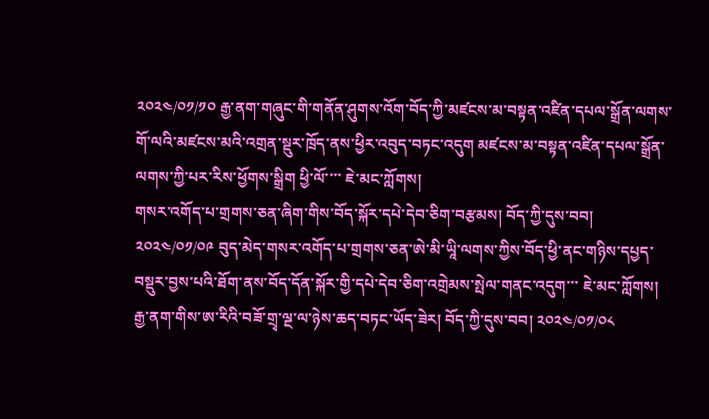༢༠༢༤/༠༡/༡༠ རྒྱ་ནག་གཞུང་གི་གནོན་ཤུགས་འོག་བོད་ཀྱི་མཛངས་མ་བསྟན་འཛིན་དཔལ་སྒྲོན་ལགས་གོ་ལའི་མཛངས་མའི་འགྲན་སྡུར་ཁྲོད་ནས་ཕྱིར་འབུད་བཏང་འདུག མཛངས་མ་བསྟན་འཛིན་དཔལ་སྒྲོན་ལགས་ཀྱི་པར་རིས་ཕྱོགས་སྒྲིག ཕྱི་ལོ་་་་ ཇེ་མང་ཀློགས།
གསར་འགོད་པ་གྲགས་ཅན་ཞིག་གིས་བོད་སྐོར་དཔེ་དེབ་ཅིག་བརྩམས། བོད་ཀྱི་དུས་བབ། ༢༠༢༤/༠༡/༠༩ བུད་མེད་གསར་འགོད་པ་གྲགས་ཅན་ཨེ་མི་ཡཱི་ལགས་ཀྱིས་བོད་ཕྱི་ནང་གཉིས་དཔྱད་བསྡུར་བྱས་པའི་ཐོག་ནས་བོད་དོན་སྐོར་གྱི་དཔེ་དེབ་ཅིག་འགྲེམས་སྤེལ་གནང་འདུག་་་ ཇེ་མང་ཀློགས།
རྒྱ་ནག་གིས་ཨ་རིའི་བཟོ་གྲྭ་ལྔ་ལ་ཉེས་ཆད་བཏང་ཡོད་ཟེར། བོད་ཀྱི་དུས་བབ། ༢༠༢༤/༠༡/༠༨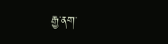རྒྱ་ནག་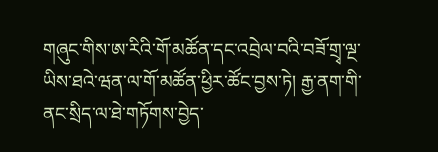གཞུང་གིས་ཨ་རིའི་གོ་མཚོན་དང་འབྲེལ་བའི་བཟོ་གྲྭ་ལྔ་ཡིས་ཐའེ་ཝན་ལ་གོ་མཚོན་ཕྱིར་ཚོང་བྱས་ཏེ། རྒྱ་ནག་གི་ནང་སྲིད་ལ་ཐེ་གཏོགས་བྱེད་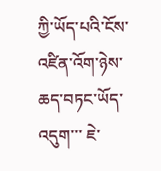ཀྱི་ཡོད་པའི་ངོས་འཛིན་འོག་ཉེས་ཆད་བཏང་ཡོད་འདུག་་་ ཇེ་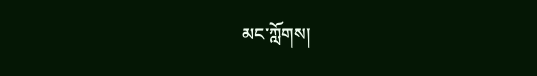མང་ཀློགས།